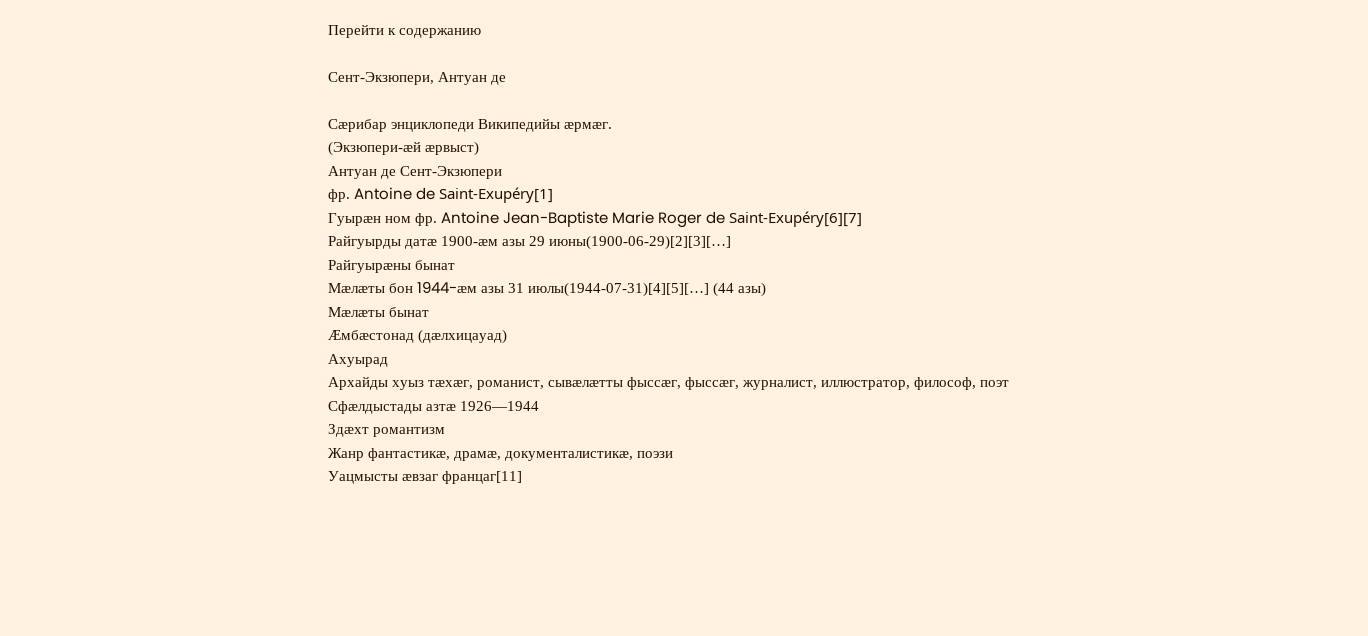Перейти к содержанию

Сент-Экзюпери, Антуан де

Сæрибар энциклопеди Википедийы æрмæг.
(Экзюпери-æй æрвыст)
Антуан де Сент-Экзюпери
фр. Antoine de Saint-Exupéry[1]
Гуырæн ном фр. Antoine Jean-Baptiste Marie Roger de Saint-Exupéry[6][7]
Райгуырды датæ 1900-æм азы 29 июны(1900-06-29)[2][3][…]
Райгуырæны бынат
Мæлæты бон 1944-æм азы 31 июлы(1944-07-31)[4][5][…] (44 азы)
Мæлæты бынат
Æмбæстонад (дæлхицауад)
Ахуырад
Архайды хуыз тæхæг, романист, сывæлæтты фыссæг, фыссæг, журналист, иллюстратор, философ, поэт
Сфæлдыстады азтæ 1926—1944
Здæхт романтизм
Жанр фантастикæ, драмæ, документалистикæ, поэзи
Уацмысты æвзаг францаг[11]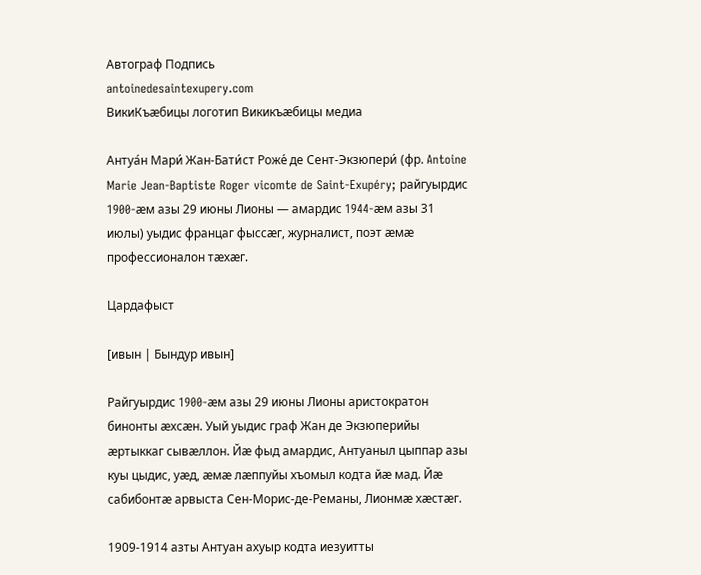Автограф Подпись
antoinedesaintexupery.com
ВикиКъæбицы логотип Викикъæбицы медиа

Антуа́н Мари́ Жан-Бати́ст Роже́ де Сент-Экзюпери́ (фр. Antoine Marie Jean-Baptiste Roger vicomte de Saint-Exupéry; райгуырдис 1900-æм азы 29 июны Лионы — амардис 1944-æм азы 31 июлы) уыдис францаг фыссæг, журналист, поэт æмæ профессионалон тæхæг.

Цардафыст

[ивын | Бындур ивын]

Райгуырдис 1900-æм азы 29 июны Лионы аристократон бинонты æхсæн. Уый уыдис граф Жан де Экзюперийы æртыккаг сывæллон. Йæ фыд амардис, Антуаныл цыппар азы куы цыдис, уæд, æмæ лæппуйы хъомыл кодта йæ мад. Йæ сабибонтæ арвыста Сен-Морис-де-Реманы, Лионмæ хæстæг.

1909-1914 азты Антуан ахуыр кодта иезуитты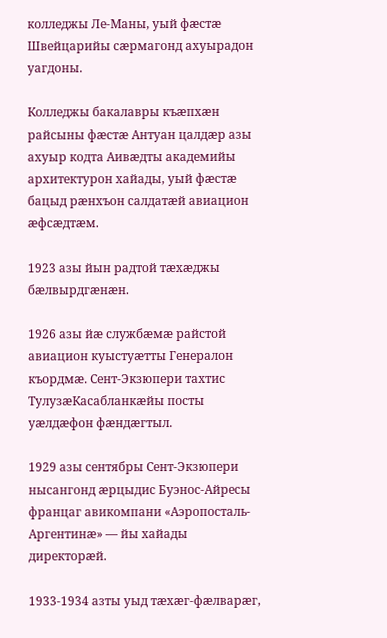колледжы Ле-Маны, уый фæстæ Швейцарийы сæрмагонд ахуырадон уагдоны.

Колледжы бакалавры къæпхæн райсыны фæстæ Антуан цалдæр азы ахуыр кодта Аивæдты академийы архитектурон хайады, уый фæстæ бацыд рæнхъон салдатæй авиацион æфсæдтæм.

1923 азы йын радтой тæхæджы бæлвырдгæнæн.

1926 азы йæ службæмæ райстой авиацион куыстуæтты Генералон къордмæ. Сент-Экзюпери тахтис ТулузæКасабланкæйы посты уæлдæфон фæндæгтыл.

1929 азы сентябры Сент-Экзюпери нысангонд æрцыдис Буэнос-Айресы францаг авикомпани «Аэропосталь-Аргентинæ» — йы хайады директорæй.

1933-1934 азты уыд тæхæг-фæлварæг,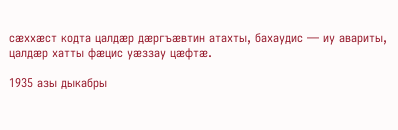сæххæст кодта цалдæр дæргъæвтин атахты, бахаудис — иу авариты, цалдæр хатты фæцис уæззау цæфтæ.

1935 азы дыкабры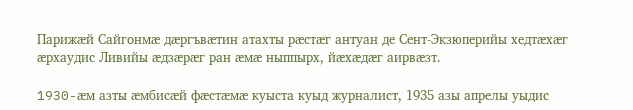Парижæй Сайгонмæ дæргъвæтин атахты рæстæг антуан де Сент-Экзюперийы хедтæхæг æрхаудис Ливийы æдзæрæг ран æмæ ныппырх, йæхæдæг аирвæзт.

1930-æм азты æмбисæй фæстæмæ куыста куыд журналист, 1935 азы апрелы уыдис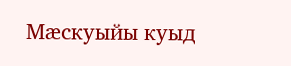Мæскуыйы куыд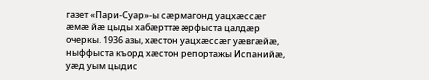газет «Пари-Суар»-ы сæрмагонд уацхæссæг æмæ йæ цыды хабæрттæ æрфыста цалдæр очеркы. 1936 азы, хæстон уацхæссæг уæвгæйæ, ныффыста къорд хæстон репортажы Испанийæ, уæд уым цыдис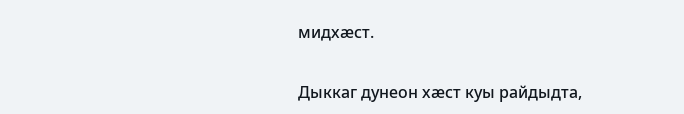мидхæст.

Дыккаг дунеон хæст куы райдыдта,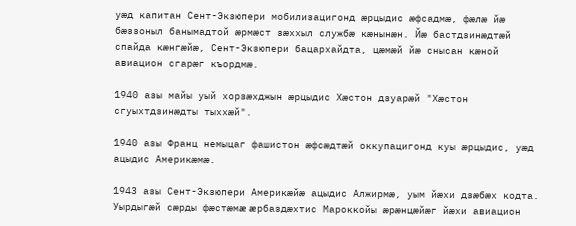уæд капитан Сент-Экзюпери мобилизацигонд æрцыдис æфсадмæ, фæлæ йæ бæззоныл банымадтой æрмæст зæххыл службæ кæнынæн. Йæ бастдзинæдтæй спайда кæнгæйæ, Сент-Экзюпери бацархайдта, цæмæй йæ снысан кæной авиацион сгарæг къордмæ.

1940 азы майы уый хорзæхджын æрцыдис Хæстон дзуарæй "Хæстон сгуыхтдзинæдты тыххæй".

1940 азы Франц немыцаг фашистон æфсæдтæй оккупацигонд куы æрцыдис, уæд ацыдис Америкæмæ.

1943 азы Сент-Экзюпери Америкæйæ ацыдис Алжирмæ, уым йæхи дзæбæх кодта. Уырдыгæй сæрды фæстæмæ æрбаздæхтис Мароккойы æрæнцæйæг йæхи авиацион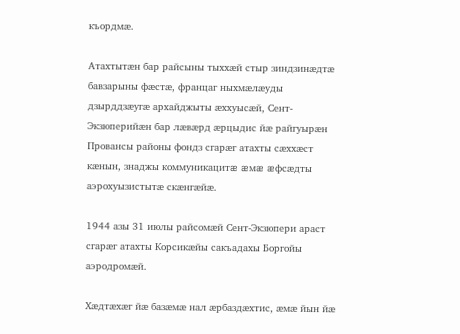къордмæ.

Атахтытæн бар райсыны тыххæй стыр зиндзинæдтæ бавзарыны фæстæ, францаг ныхмæлæуды дзырддзæугæ архайджыты æххуысæй, Сент-Экзюперийæн бар лæвæрд æрцыдис йæ райгуырæн Провансы районы фондз сгарæг атахты сæххæст кæнын, знаджы коммуникацитæ æмæ æфсæдты аэрохуызистытæ скæнгæйæ.

1944 азы 31 июлы райсомæй Сент-Экзюпери араст сгарæг атахты Корсикæйы сакъадахы Боргойы аэродромæй.

Хæдтæхæг йæ базæмæ нал æрбаздæхтис, æмæ йын йæ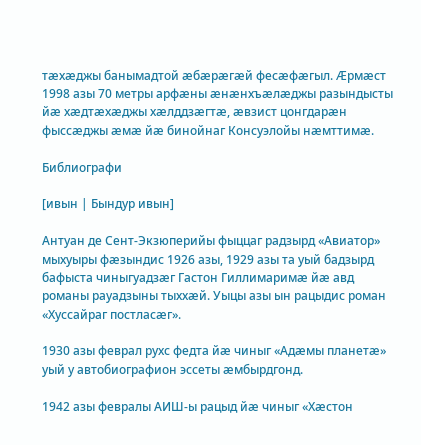тæхæджы банымадтой æбæрæгæй фесæфæгыл. Æрмæст 1998 азы 70 метры арфæны æнæнхъæлæджы разындысты йæ хæдтæхæджы хæлддзæгтæ, æвзист цонгдарæн фыссæджы æмæ йæ бинойнаг Консуэлойы нæмттимæ.

Библиографи

[ивын | Бындур ивын]

Антуан де Сент-Экзюперийы фыццаг радзырд «Авиатор» мыхуыры фæзындис 1926 азы, 1929 азы та уый бадзырд бафыста чиныгуадзæг Гастон Гиллимаримæ йæ авд романы рауадзыны тыххæй. Уыцы азы ын рацыдис роман «Хуссайраг постласæг».

1930 азы феврал рухс федта йæ чиныг «Адæмы планетæ» уый у автобиографион эссеты æмбырдгонд.

1942 азы февралы АИШ-ы рацыд йæ чиныг «Хæстон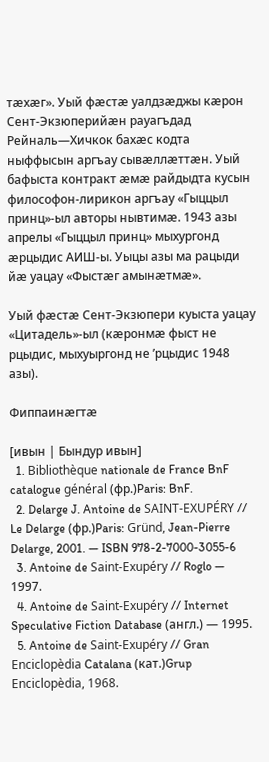тæхæг». Уый фæстæ уалдзæджы кæрон Сент-Экзюперийæн рауагъдад Рейналь—Хичкок бахæс кодта ныффысын аргъау сывæллæттæн. Уый бафыста контракт æмæ райдыдта кусын философон-лирикон аргъау «Гыццыл принц»-ыл авторы нывтимæ. 1943 азы апрелы «Гыццыл принц» мыхургонд æрцыдис АИШ-ы. Уыцы азы ма рацыди йæ уацау «Фыстæг амынæтмæ».

Уый фæстæ Сент-Экзюпери куыста уацау «Цитадель»-ыл (кæронмæ фыст не рцыдис, мыхуыргонд не ’рцыдис 1948 азы).

Фиппаинæгтæ

[ивын | Бындур ивын]
  1. Bibliothèque nationale de France BnF catalogue général (фр.)Paris: BnF.
  2. Delarge J. Antoine de SAINT-EXUPÉRY // Le Delarge (фр.)Paris: Gründ, Jean-Pierre Delarge, 2001. — ISBN 978-2-7000-3055-6
  3. Antoine de Saint-Exupéry // Roglo — 1997.
  4. Antoine de Saint-Exupéry // Internet Speculative Fiction Database (англ.) — 1995.
  5. Antoine de Saint-Exupéry // Gran Enciclopèdia Catalana (кат.)Grup Enciclopèdia, 1968.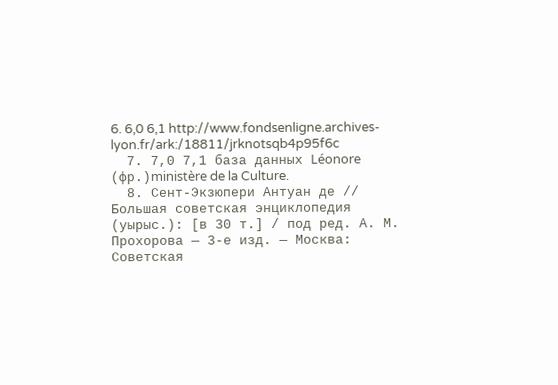6. 6,0 6,1 http://www.fondsenligne.archives-lyon.fr/ark:/18811/jrknotsqb4p95f6c
  7. 7,0 7,1 база данных Léonore (фр.)ministère de la Culture.
  8. Сент-Экзюпери Антуан де // Большая советская энциклопедия (уырыс.): [в 30 т.] / под ред. А. М. Прохорова — 3-е изд. — Москва: Советская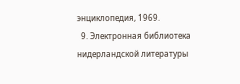энциклопедия, 1969.
  9. Электронная библиотека нидерландской литературы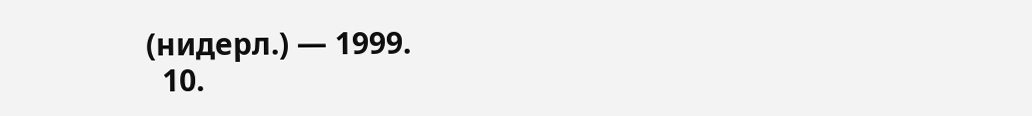(нидерл.) — 1999.
  10.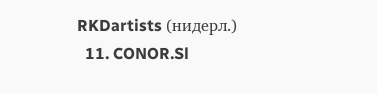RKDartists (нидерл.)
  11. CONOR.Sl